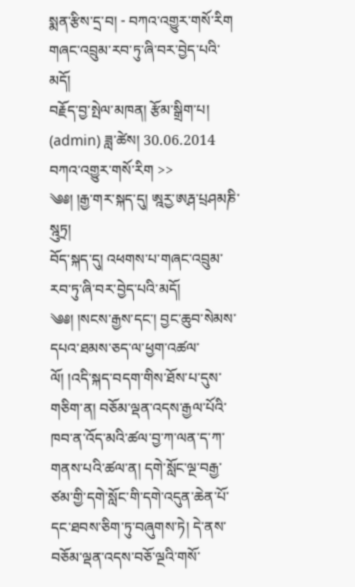སྨན་རྩིས་དྲ་བ། - བཀའ་འགྱུར་གསོ་རིག
གཞང་འབྲུམ་རབ་ཏུ་ཞི་བར་བྱེད་པའི་མདོ།
བརྗོད་བྱ་སྤེལ་མཁན། རྩོམ་སྒྲིག་པ། (admin) ཟླ་ཚེས། 30.06.2014
བཀའ་འགྱུར་གསོ་རིག >>
༄༅། །རྒྱ་གར་སྐད་དུ། ཨྰརྱ་ཨརྴ་པྲཤམཎི་སྰུཏྲ།
བོད་སྐད་དུ། འཕགས་པ་གཞང་འབྲུམ་རབ་ཏུ་ཞི་བར་བྱེད་པའི་མདོ།
༄༅། །སངས་རྒྱས་དང་། བྱང་ཆུབ་སེམས་དཔའ་ཐམས་ཅད་ལ་ཕྱག་འཚལ་ལོ། །འདི་སྐད་བདག་གིས་ཐོས་པ་དུས་གཅིག་ན། བཅོམ་ལྡན་འདས་རྒྱལ་པོའི་ཁབ་ན་འོད་མའི་ཚལ་བྱ་ཀ་ལན་ད་ཀ་གནས་པའི་ཚལ་ན། དགེ་སློང་ལྔ་བརྒྱ་ཙམ་གྱི་དགེ་སློང་གི་དགེ་འདུན་ཆེན་པོ་དང་ཐབས་ཅིག་ཏུ་བཞུགས་ཏེ། དེ་ནས་བཅོམ་ལྡན་འདས་བཅོ་ལྔའི་གསོ་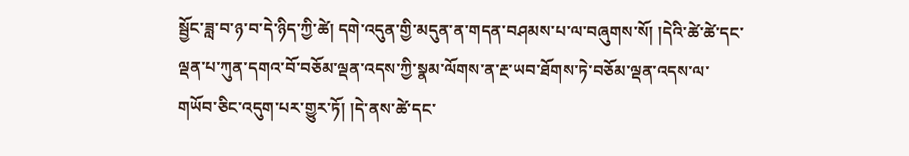སྦྱོང་ཟླ་བ་ཉ་བ་དེ་ཉིད་ཀྱི་ཚེ། དགེ་འདུན་གྱི་མདུན་ན་གདན་བཤམས་པ་ལ་བཞུགས་སོ། །དེའི་ཚེ་ཚེ་དང་ལྡན་པ་ཀུན་དགའ་བོ་བཅོམ་ལྡན་འདས་ཀྱི་སྣམ་ལོགས་ན་རྔ་ཡབ་ཐོགས་ཏེ་བཅོམ་ལྡན་འདས་ལ་གཡོབ་ཅིང་འདུག་པར་གྱུར་ཏོ། །དེ་ནས་ཚེ་དང་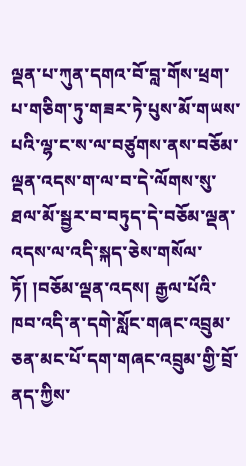ལྡན་པ་ཀུན་དགའ་བོ་བླ་གོས་ཕྲག་པ་གཅིག་ཏུ་གཟར་ཏེ་པུས་མོ་གཡས་པའི་ལྷ་ང་ས་ལ་བཙུགས་ནས་བཅོམ་ལྡན་འདས་ག་ལ་བ་དེ་ལོགས་སུ་ཐལ་མོ་སྦྱར་བ་བཏུད་དེ་བཅོམ་ལྡན་འདས་ལ་འདི་སྐད་ཅེས་གསོལ་ཏོ། །བཅོམ་ལྡན་འདས། རྒྱལ་པོའི་ཁབ་འདི་ན་དགེ་སློང་གཞང་འབྲུམ་ཅན་མང་པོ་དག་གཞང་འབྲུམ་གྱི་བྲོ་ནད་ཀྱིས་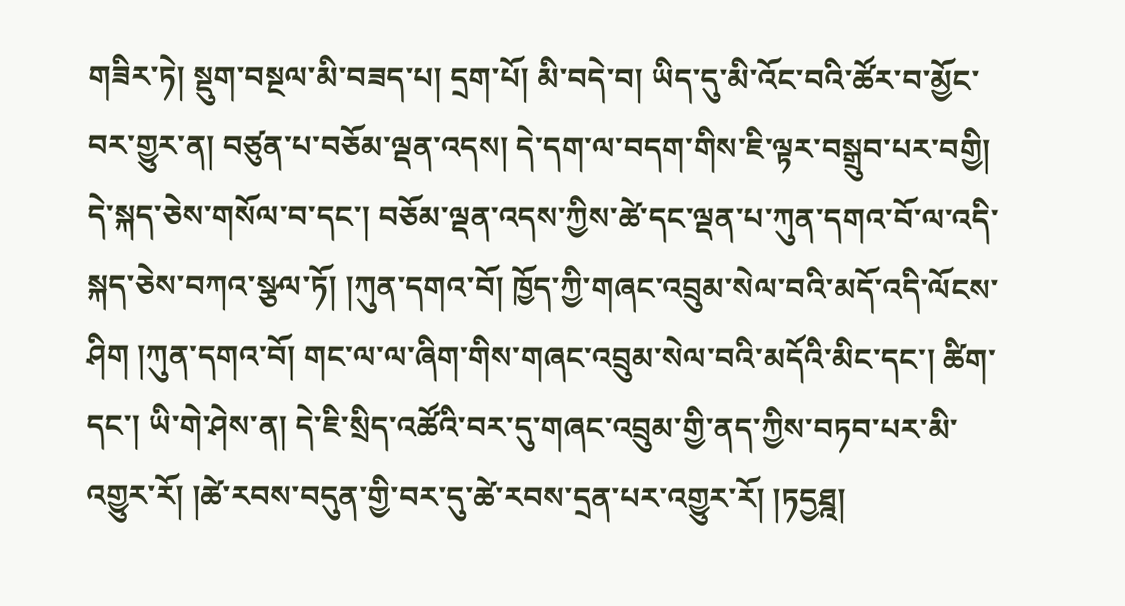གཟིར་ཏེ། སྡུག་བསྔལ་མི་བཟད་པ། དྲག་པོ། མི་བདེ་བ། ཡིད་དུ་མི་འོང་བའི་ཚོར་བ་མྱོང་བར་གྱུར་ན། བཙུན་པ་བཅོམ་ལྡན་འདས། དེ་དག་ལ་བདག་གིས་ཇི་ལྟར་བསྒྲུབ་པར་བགྱི། དེ་སྐད་ཅེས་གསོལ་བ་དང་། བཅོམ་ལྡན་འདས་ཀྱིས་ཚེ་དང་ལྡན་པ་ཀུན་དགའ་བོ་ལ་འདི་སྐད་ཅེས་བཀའ་སྩལ་ཏོ། །ཀུན་དགའ་བོ། ཁྱོད་ཀྱི་གཞང་འབྲུམ་སེལ་བའི་མདོ་འདི་ལོངས་ཤིག །ཀུན་དགའ་བོ། གང་ལ་ལ་ཞིག་གིས་གཞང་འབྲུམ་སེལ་བའི་མདོའི་མིང་དང་། ཚིག་དང་། ཡི་གེ་ཤེས་ན། དེ་ཇི་སྲིད་འཚོའི་བར་དུ་གཞང་འབྲུམ་གྱི་ནད་ཀྱིས་བཏབ་པར་མི་འགྱུར་རོ། །ཚེ་རབས་བདུན་གྱི་བར་དུ་ཚེ་རབས་དྲན་པར་འགྱུར་རོ། །ཏདྱཐྰ།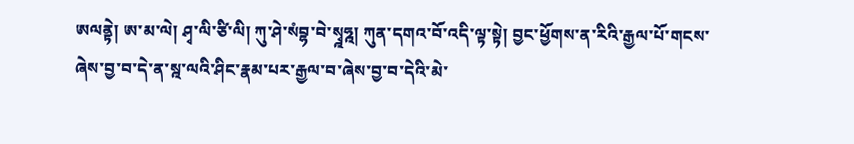ཨལནྟེ། ཨ་མ་ལེ། ཤྭ་ལི་ཙི་ལི། ཀུ་ཤེ་སཾབྷ་བེ་སྭྰཧྰ། ཀུན་དགའ་བོ་འདི་ལྟ་སྟེ། བྱང་ཕྱོགས་ན་རིའི་རྒྱལ་པོ་གངས་ཞེས་བྱ་བ་དེ་ན་སྰ་ལའི་ཤིང་རྣམ་པར་རྒྱལ་བ་ཞེས་བྱ་བ་དེའི་མེ་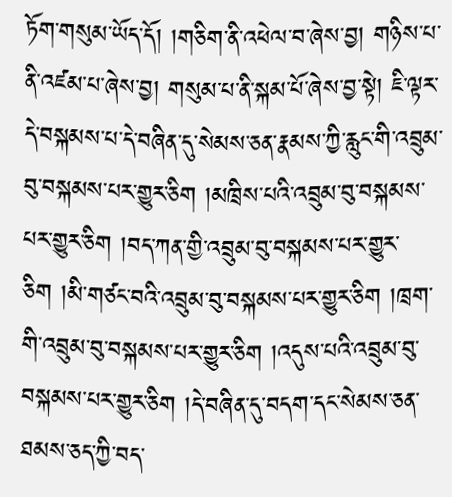ཏོག་གསུམ་ཡོད་དོ། །གཅིག་ནི་འཕེལ་བ་ཞེས་བྱ། གཉིས་པ་ནི་འཛམ་པ་ཞེས་བྱ། གསུམ་པ་ནི་སྐམ་པོ་ཞེས་བྱ་སྟེ། ཇི་ལྟར་དེ་བསྐམས་པ་དེ་བཞིན་དུ་སེམས་ཅན་རྣམས་ཀྱི་རླུང་གི་འབྲུམ་བུ་བསྐམས་པར་གྱུར་ཅིག །མཁྲིས་པའི་འབྲུམ་བུ་བསྐམས་པར་གྱུར་ཅིག །བད་ཀན་གྱི་འབྲུམ་བུ་བསྐམས་པར་གྱུར་ཅིག །མི་གཙང་བའི་འབྲུམ་བུ་བསྐམས་པར་གྱུར་ཅིག །ཁྲག་གི་འབྲུམ་བུ་བསྐམས་པར་གྱུར་ཅིག །འདུས་པའི་འབྲུམ་བུ་བསྐམས་པར་གྱུར་ཅིག །དེ་བཞིན་དུ་བདག་དང་སེམས་ཅན་ཐམས་ཅད་ཀྱི་བད་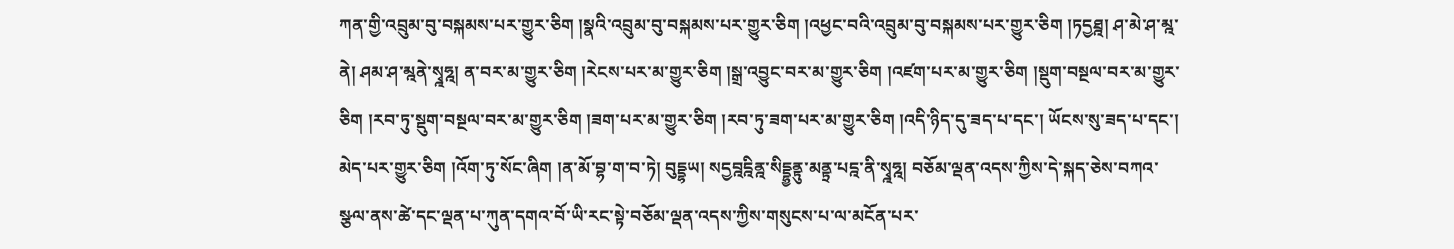ཀན་གྱི་འབྲུམ་བུ་བསྐམས་པར་གྱུར་ཅིག །སྣའི་འབྲུམ་བུ་བསྐམས་པར་གྱུར་ཅིག །འཕྱང་བའི་འབྲུམ་བུ་བསྐམས་པར་གྱུར་ཅིག །ཏདྱཐྰ། ཤ་མེ་ཤ་མྰ་ནེ། ཤམ་ཤ་མྰནེ་སྭྰཧྰ། ན་བར་མ་གྱུར་ཅིག །རེངས་པར་མ་གྱུར་ཅིག །སྒྲ་འབྱུང་བར་མ་གྱུར་ཅིག །འཛག་པར་མ་གྱུར་ཅིག །སྡུག་བསྔལ་བར་མ་གྱུར་ཅིག །རབ་ཏུ་སྡུག་བསྔལ་བར་མ་གྱུར་ཅིག །ཟག་པར་མ་གྱུར་ཅིག །རབ་ཏུ་ཟག་པར་མ་གྱུར་ཅིག །འདི་ཉིད་དུ་ཟད་པ་དང་། ཡོངས་སུ་ཟད་པ་དང་། མེད་པར་གྱུར་ཅིག །འོག་ཏུ་སོང་ཞིག །ན་མོ་བྷ་ག་བ་ཏེ། བུདྡྷཡ། སདྱབྰདྰིནྰ་སིདྡྷྱནྟུ་མནྟྲ་པདྰ་ནི་སྭྰཧྰ། བཅོམ་ལྡན་འདས་ཀྱིས་དེ་སྐད་ཅེས་བཀའ་སྩལ་ནས་ཚེ་དང་ལྡན་པ་ཀུན་དགའ་བོ་ཡི་རང་སྟེ་བཅོམ་ལྡན་འདས་ཀྱིས་གསུངས་པ་ལ་མངོན་པར་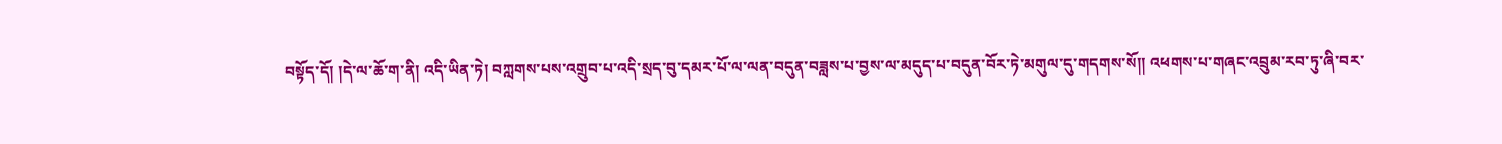བསྟོད་དོ། །དེ་ལ་ཆོ་ག་ནི། འདི་ཡིན་ཏེ། བཀླགས་པས་འགྲུབ་པ་འདི་སྲད་བུ་དམར་པོ་ལ་ལན་བདུན་བཟླས་པ་བྱས་ལ་མདུད་པ་བདུན་བོར་ཏེ་མགུལ་དུ་གདགས་སོ།། འཕགས་པ་གཞང་འབྲུམ་རབ་ཏུ་ཞི་བར་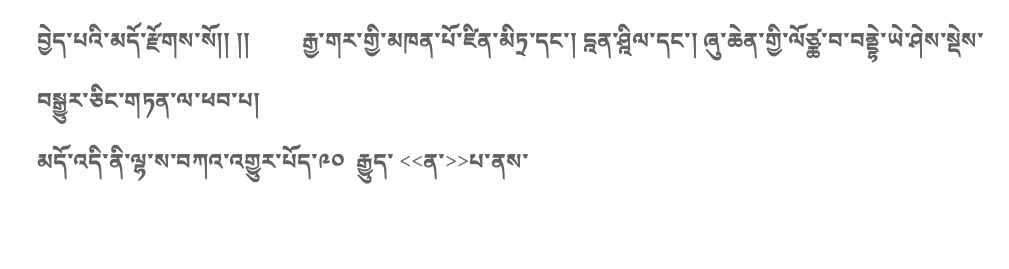བྱེད་པའི་མདོ་རྫོགས་སོ།། །།         རྒྱ་གར་གྱི་མཁན་པོ་ཛིན་མིཏྲ་དང་། དྰན་ཤྰིལ་དང་། ཞུ་ཆེན་གྱི་ལོཙྪ་བ་བནྡྷེ་ཡེ་ཤེས་སྡེས་བསྒྱུར་ཅིང་གཏན་ལ་ཕབ་པ།
མདོ་འདི་ནི་ལྷ་ས་བཀའ་འགྱུར་པོད་༩༠  རྒྱུད་ <<ན་>>པ་ནས་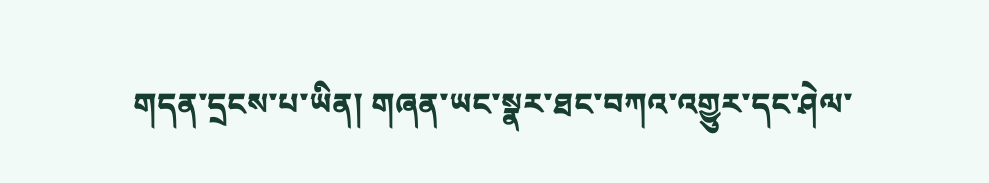གདན་དྲངས་པ་ཡིན། གཞན་ཡང་སྣར་ཐང་བཀའ་འགྱུར་དང་ཤེལ་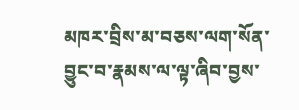མཁར་བྲིས་མ་བཅས་ལག་སོན་བྱུང་བ་རྣམས་ལ་ལྟ་ཞིབ་བྱས་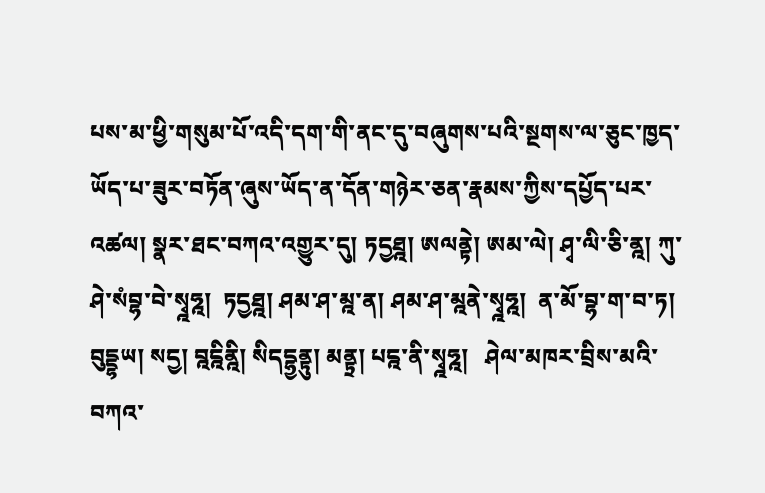པས་མ་ཕྱི་གསུམ་པོ་འདི་དག་གི་ནང་དུ་བཞུགས་པའི་སྔགས་ལ་ཅུང་ཁྱད་ཡོད་པ་ཟུར་བཏོན་ཞུས་ཡོད་ན་དོན་གཉེར་ཅན་རྣམས་ཀྱིས་དཔྱོད་པར་འཚལ། སྣར་ཐང་བཀའ་འགྱུར་དུ། ཏདྱཐྰ། ཨལནྟེ། ཨམ་ལེ། ཤྭ་ལི་ཅི་ནྰ། ཀུ་ཤེ་སཾབྷ་བེ་སྭྰཧྰ།  ཏདྱཐྰ། ཤམ་ཤ་མྰ་ན། ཤམ་ཤ་མྰནེ་སྭྰཧྰ།  ན་མོ་བྷ་ག་བ་ཏ། བུདྡྷཡ། སདྱ། བྰདྰིནྰི། སིདདྷྱནྟུ། མནྟྲ། པདྰ་ནི་སྭྰཧྰ།   ཤེལ་མཁར་བྲིས་མའི་བཀའ་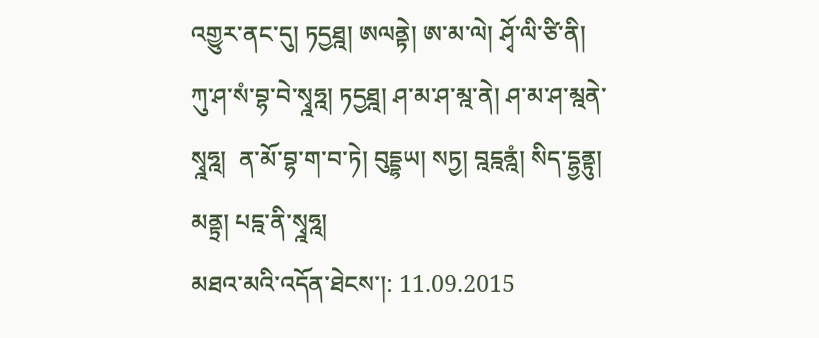འགྱུར་ནང་དུ། ཏདྱཐྰ། ཨལནྟེ། ཨ་མ་ལེ། ཤྭོ་ལི་ཙི་ནི། ཀུ་ཤ་སཾ་བྷ་བེ་སྭྰཧྰ། ཏདྱཐྰ། ཤ་མ་ཤ་མྰ་ནེ། ཤ་མ་ཤ་མྰནེ་སྭྰཧྰ།  ན་མོ་བྷ་ག་བ་ཏེ། བུདྡྷཡ། སཏྱ། བྰདྰནྰཾ། སིད་དྷྱནྟུ། མནྟྲ། པདྰ་ནི་སྭྰཧྰ།
མཐའ་མའི་འདོན་ཐེངས་།: 11.09.2015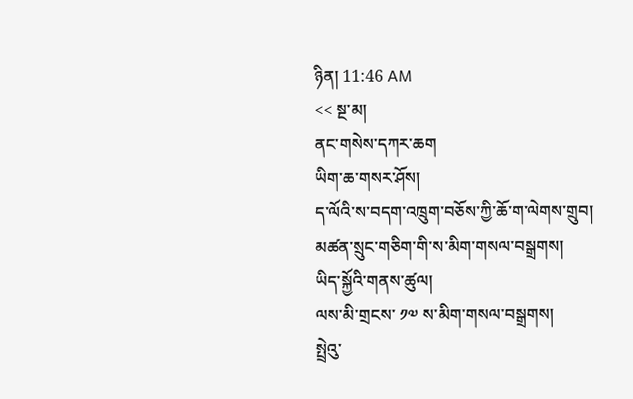ཉིན། 11:46 AM
<< སྔ་མ།
ནང་གསེས་དཀར་ཆག
ཡིག་ཆ་གསར་ཤོས།
ད་ལོའི་ས་བདག་འཁྲུག་བཅོས་ཀྱི་ཆོ་ག་ལེགས་གྲུབ།
མཚན་སྲུང་གཅིག་གི་ས་མིག་གསལ་བསྒྲགས།
ཡིད་སྐྱོའི་གནས་ཚུལ།
ལས་མི་གྲངས་ ༡༧ ས་མིག་གསལ་བསྒྲགས།
སྤྲེའུ་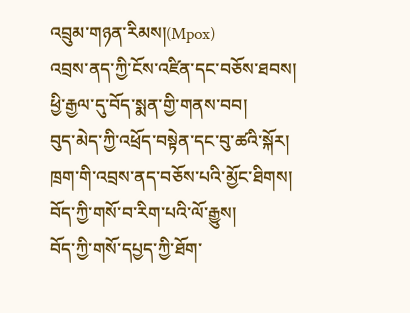འབྲུམ་གཉན་རིམས།(Mpox)
འབྲས་ནད་ཀྱི་ངོས་འཛིན་དང་བཅོས་ཐབས།
ཕྱི་རྒྱལ་དུ་བོད་སྨན་གྱི་གནས་བབ།
བུད་མེད་ཀྱི་འཕྲོད་བསྟེན་དང་བུ་ཚའི་སྐོར།
ཁྲག་གི་འབྲས་ནད་བཅོས་པའི་མྱོང་ཐིགས།
བོད་ཀྱི་གསོ་བ་རིག་པའི་ལོ་རྒྱུས།
བོད་ཀྱི་གསོ་དཔྱད་ཀྱི་ཐོག་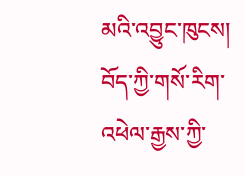མའི་འབྱུང་ཁུངས།
བོད་ཀྱི་གསོ་རིག་འཕེལ་རྒྱས་ཀྱི་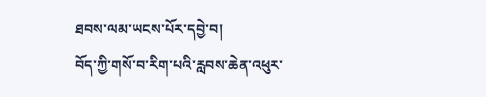ཐབས་ལམ་ཡངས་པོར་དབྱེ་བ།
བོད་ཀྱི་གསོ་བ་རིག་པའི་རླབས་ཆེན་འཕུར་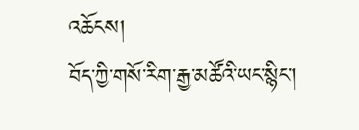འཆོངས།
བོད་ཀྱི་གསོ་རིག་རྒྱ་མཚོའི་ཡང་སྙིང་།